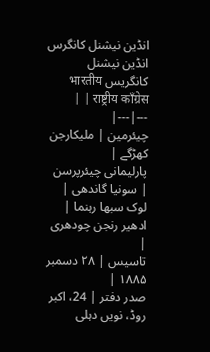انڈین نیشنل کانگرس
انڈین نیشنل کانگریس भारतीय राष्ट्रीय काँग्रेस | |
---|---|
چیئرمین | ملیکارجن کھڑگے |
پارلیمانی چیئرپرسن | سونیا گاندھی |
لوک سبھا رہنما | ادھیر رنجن چودھری |
تاسیس | ۲۸ دسمبر ۱۸۸۵ |
صدر دفتر | 24، اکبر روڈ، نويں دہلی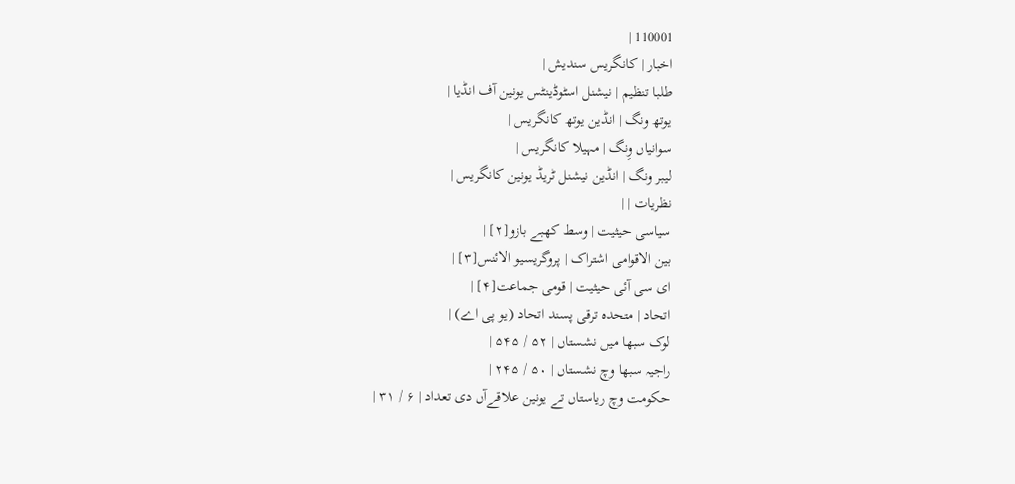110001 |
اخبار | کانگریس سندیش |
طلبا تنظیم | نیشنل اسٹوڈینٹس یونین آف انڈیا |
یوتھ ونگ | انڈین یوتھ کانگریس |
سوانیاں وِنگ | مہیلا کانگریس |
لیبر ونگ | انڈین نیشنل ٹریڈ یونین کانگریس |
نظریات | |
سیاسی حیثیت | وسط کھبے بازو[۲] |
بین الاقوامی اشتراک | پروگریسیو الائنس[۳] |
ای سی آئی حیثیت | قومی جماعت[۴] |
اتحاد | متحدہ ترقی پسند اتحاد (یو پی اے) |
لوک سبھا میں نشستاں | ۵۲ / ۵۴۵ |
راجیہ سبھا وچ نشستاں | ۵۰ / ۲۴۵ |
حکومت وچ ریاستاں تے یونین علاقےآں دی تعداد | ۶ / ۳۱ |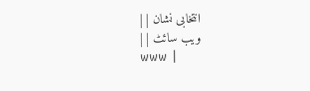انتخابی نشان | |
ویب سائٹ | |
www |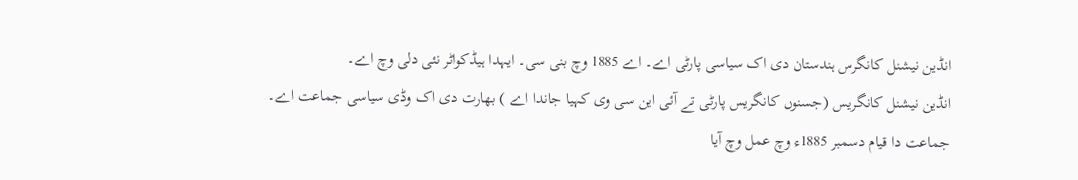انڈین نیشنل کانگرس ہندستان دی اک سیاسی پارٹی اے۔ اے 1885 وچ بنی سی۔ ایہدا ہیڈکواٹر نئی دلی وچ اے۔
انڈین نیشنل کانگریس (جسنوں کانگریس پارٹی تے آئی این سی وی کہیا جاندا اے ) بھارت دی اک وڈی سیاسی جماعت اے۔ جماعت دا قیام دسمبر 1885ء وچ عمل وچ آیا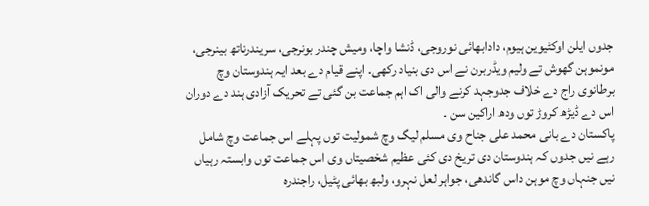جدوں ایلن اوکٹیوین ہیوم، دادابھائی نوروجی، ڈنشا واچا، ومیش چندر بونرجی، سریندرناتھ بینرجی، مونموہن گھوش تے ولیم ویڈربرن نے اس دی بنیاد رکھی۔ اپنے قیام دے بعد ایہ ہندوستان وچ برطانوی راج دے خلاف جدوجہد کرنے والی اک اہم جماعت بن گئی تے تحریک آزادی ہند دے دوران اس دے ڈیڑھ کروڑ توں ودھ اراکین سن ۔
پاکستان دے بانی محمد علی جناح وی مسلم لیگ وچ شمولیت توں پہلے اس جماعت وچ شامل رہے نيں جدوں کہ ہندوستان دی تریخ دی کئی عظیم شخصیتاں وی اس جماعت توں وابستہ رہیاں نيں جنہاں وچ موہن داس گاندھی، جواہر لعل نہرو، ولبھ بھائی پٹیل، راجندرہ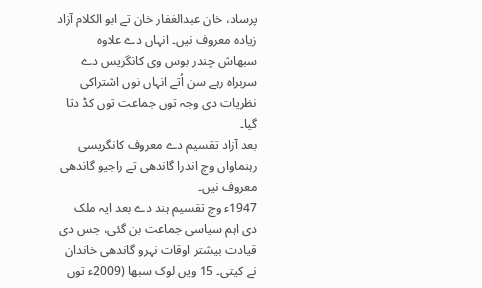پرساد، خان عبدالغفار خان تے ابو الکلام آزاد زیادہ معروف نيں۔ انہاں دے علاوہ سبھاش چندر بوس وی کانگریس دے سربراہ رہے سن اُتے انہاں نوں اشتراکی نظریات دی وجہ توں جماعت توں کڈ دتا گیا۔
بعد آزاد تقسیم دے معروف کانگریسی رہنماواں وچ اندرا گاندھی تے راجیو گاندھی معروف نيں۔
1947ء وچ تقسیم ہند دے بعد ایہ ملک دی اہم سیاسی جماعت بن گئی، جس دی قیادت بیشتر اوقات نہرو گاندھی خاندان نے کیتی۔ 15 ويں لوک سبھا (2009ء توں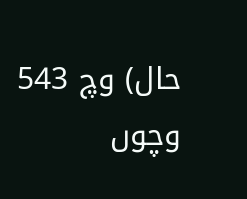حال) وچ 543 وچوں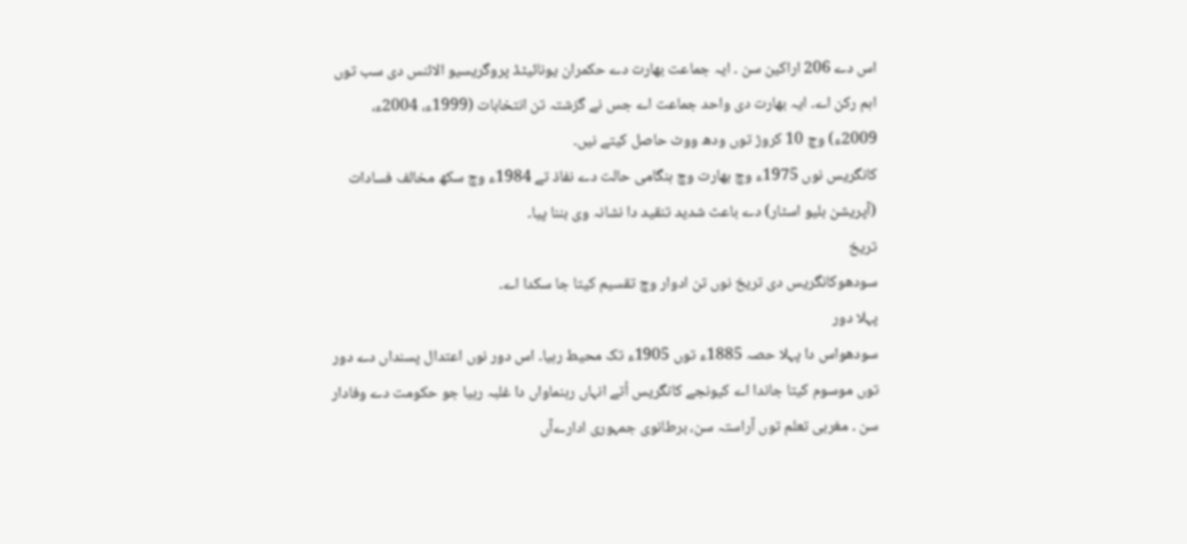اس دے 206 اراکین سن ۔ ایہ جماعت بھارت دے حکمران یونائیٹڈ پروگریسیو الائنس دی سب توں اہم رکن اے۔ ایہ بھارت دی واحد جماعت اے جس نے گزشتہ تن انتخابات (1999ء، 2004ء، 2009ء) وچ 10 کروڑ توں ودھ ووٹ حاصل کیتے نيں۔
کانگریس نوں 1975ء وچ بھارت وچ ہنگامی حالت دے نفاذ تے 1984ء وچ سکھ مخالف فسادات (آپریشن بلیو اسٹار) دے باعث شدید تنقید دا نشانہ وی بننا پيا۔
تریخ
سودھوکانگریس دی تریخ نوں تن ادوار وچ تقسیم کيتا جا سکدا اے۔
پہلا دور
سودھواس دا پہلا حصہ 1885ء توں 1905ء تک محیط رہیا۔ اس دور نوں اعتدال پسنداں دے دور توں موسوم کيتا جاندا اے کیونجے کانگریس اُتے انہاں رہنماواں دا غلبہ رہیا جو حکومت دے وفادار سن ۔ مغربی تعلم توں آراستہ سن، برطانوی جمہوری ادارےآں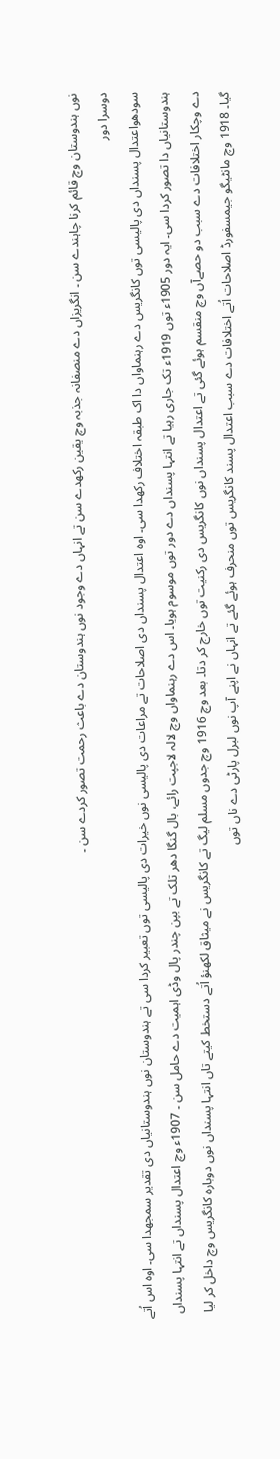نوں ہندوستان وچ قائم کرنا چاہندے سن ۔ انگریزاں دے منصفانہ جذبہ وچ یقین رکھدے سن تے انہاں دے وجود نوں ہندوستان دے باعث رحمت تصور کردے سن ۔
دوسرا دور
سودھواعتدال پسنداں دی پالیسی توں کانگریس دے رہنماواں دا اک طبقہ اختلاف رکھدا سی۔ اوہ اعتدال پسنداں دی اصلاحات تے مراعات دی پالیسی نوں خیرات دی پالیسی توں تعبیر کردا سی تے ہندوستان نوں ہندوستانیاں دی تقدیر سمجھدا سی۔ اوہ اس اُتے ہندوستانیاں دا تصور کردا سی۔ ایہ دور 1905ء توں 1919ء تک جاری رہیا تے انتہا پسنداں دے دور توں موسوم ہويا۔ اس دے رہنماواں وچ لالہ لاجپت رائے، بال گنگا دھر تلک تے بپن چندر پال وڈی اہمیت دے حامل سن ۔ 1907ء وچ اعتدال پسنداں تے انتہا پسنداں دے وچکار اختلافات دے سبب دو حصےآں وچ منقسم ہوئے گئی تے اعتدال پسنداں نوں کانگریس دی رکنیت توں خارج کر دتا۔ بعد وچ 1916 وچ جدوں مسلم لیگ تے کانگریس نے میثاق لکھنؤ اُتے دستخط کیتے تاں انتہا پسنداں نوں دوبارہ کانگریس وچ داخل کر ليا گیا۔ 1918 وچ مانٹیگو جیمسفورڈ اصلاحات اُتے اختلافات دے سبب اعتدال پسند کانگریس توں منحرف ہوئے گئے تے انہاں نے اپنے آپ نوں لبرل پارٹی دے ناں توں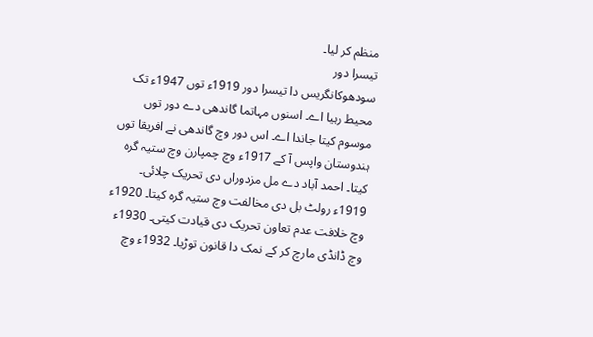منظم کر ليا۔
تیسرا دور
سودھوکانگریس دا تیسرا دور 1919ء توں 1947ء تک محیط رہیا اے۔ اسنوں مہاتما گاندھی دے دور توں موسوم کيتا جاندا اے۔ اس دور وچ گاندھی نے افریقا توں ہندوستان واپس آ کے 1917ء وچ چمپارن وچ ستیہ گرہ کيتا۔ احمد آباد دے مل مزدوراں دی تحریک چلائی۔ 1919ء رولٹ بل دی مخالفت وچ ستیہ گرہ کيتا۔ 1920ء وچ خلافت عدم تعاون تحریک دی قیادت کیتی۔ 1930ء وچ ڈانڈی مارچ کر کے نمک دا قانون توڑیا۔ 1932ء وچ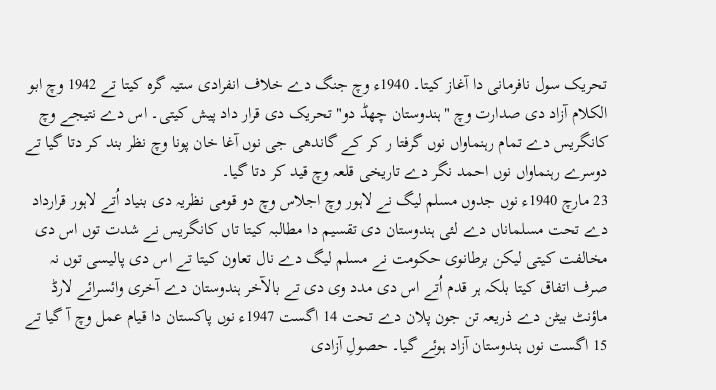تحریک سول نافرمانی دا آغاز کيتا۔ 1940ء وچ جنگ دے خلاف انفرادی ستیہ گرہ کيتا تے 1942 وچ ابو الکلام آزاد دی صدارت وچ "ہندوستان چھڈ دو" تحریک دی قرار داد پیش کيتی۔ اس دے نتیجے وچ کانگریس دے تمام رہنماواں نوں گرفتا ر کر کے گاندھی جی نوں آغا خان پونا وچ نظر بند کر دتا گیا تے دوسرے رہنماواں نوں احمد نگر دے تاریخی قلعہ وچ قید کر دتا گیا۔
23 مارچ 1940ء نوں جدوں مسلم لیگ نے لاہور وچ اجلاس وچ دو قومی نظریہ دی بنیاد اُتے لاہور قرارداد دے تحت مسلماناں دے لئی ہندوستان دی تقسیم دا مطالبہ کيتا تاں کانگریس نے شدت توں اس دی مخالفت کيتی لیکن برطانوی حکومت نے مسلم لیگ دے نال تعاون کيتا تے اس دی پالیسی توں نہ صرف اتفاق کيتا بلکہ ہر قدم اُتے اس دی مدد وی دی تے بالآخر ہندوستان دے آخری وائسرائے لارڈ ماؤنٹ بیٹن دے ذریعہ تن جون پلان دے تحت 14 اگست 1947ء نوں پاکستان دا قیام عمل وچ آ گیا تے 15 اگست نوں ہندوستان آزاد ہوئے گیا۔ حصولِ آزادی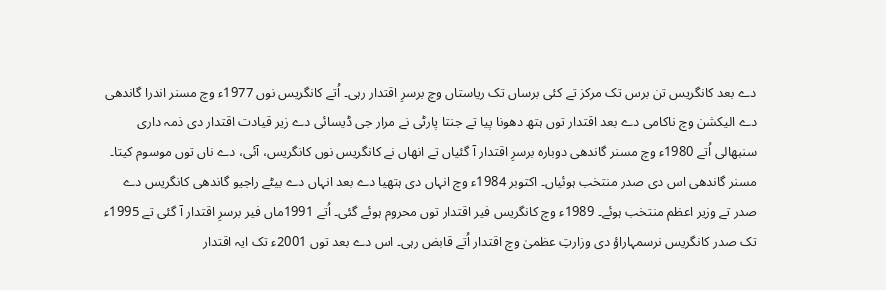دے بعد کانگریس تن برس تک مرکز تے کئی برساں تک ریاستاں وچ برسرِ اقتدار رہی۔ اُتے کانگریس نوں 1977ء وچ مسنر اندرا گاندھی دے الیکشن وچ ناکامی دے بعد اقتدار توں ہتھ دھونا پيا تے جنتا پارٹی نے مرار جی ڈیسائی دے زیر قیادت اقتدار دی ذمہ داری سنبھالی اُتے 1980ء وچ مسنر گاندھی دوبارہ برسرِ اقتدار آ گئياں تے انھاں نے کانگریس نوں کانگریس، آئی، دے ناں توں موسوم کيتا۔ مسنر گاندھی اس دی صدر منتخب ہوئیاں۔ اکتوبر 1984ء وچ انہاں دی ہتھیا دے بعد انہاں دے بیٹے راجیو گاندھی کانگریس دے صدر تے وزیر اعظم منتخب ہوئے۔ 1989ء وچ کانگریس فیر اقتدار توں محروم ہوئے گئی۔ اُتے 1991ماں فیر برسرِ اقتدار آ گئی تے 1995ء تک صدر کانگریس نرسمہاراؤ دی وزارتِ عظمیٰ وچ اقتدار اُتے قابض رہی۔ اس دے بعد توں 2001ء تک ایہ اقتدار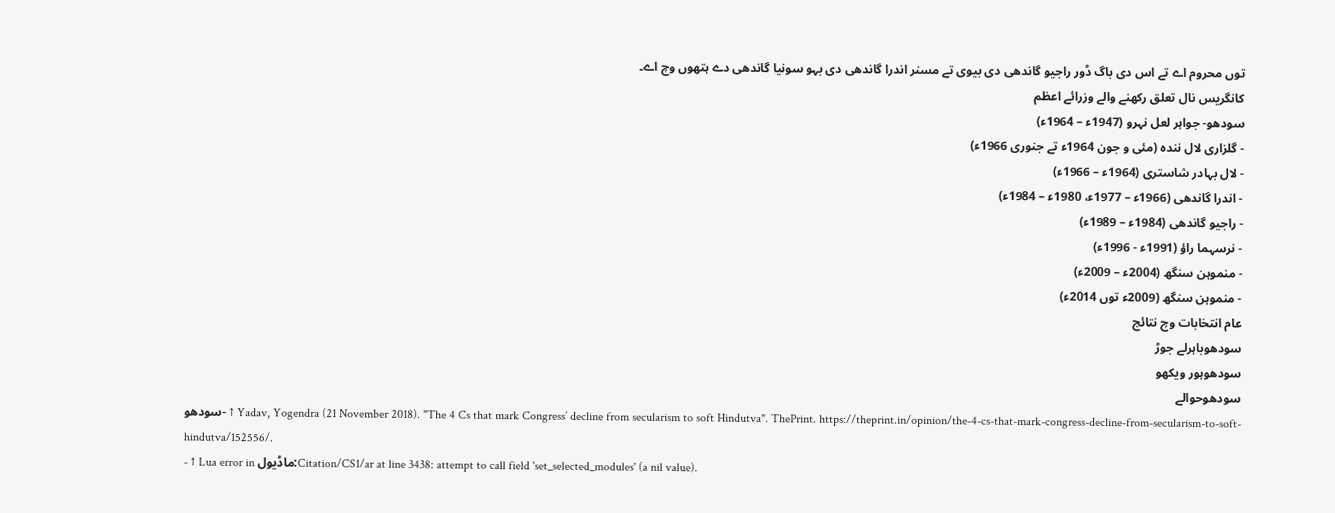توں محروم اے تے اس دی باگ ڈور راجیو گاندھی دی بیوی تے مسنر اندرا گاندھی دی بہو سونیا گاندھی دے ہتھوں وچ اے۔
کانگریس نال تعلق رکھنے والے وزرائے اعظم
سودھو- جواہر لعل نہرو (1947ء – 1964ء)
- گلزاری لال نندہ (مئی و جون 1964ء تے جنوری 1966ء)
- لال بہادر شاستری (1964ء – 1966ء)
- اندرا گاندھی (1966ء – 1977ء، 1980ء – 1984ء)
- راجیو گاندھی (1984ء – 1989ء)
- نرسہما راؤ (1991ء - 1996ء)
- منموہن سنگھ (2004ء – 2009ء)
- منموہن سنگھ (2009ء توں 2014ء)
عام انتخابات وچ نتائج
سودھوباہرلے جوڑ
سودھوہور ویکھو
سودھوحوالے
سودھو- ↑ Yadav, Yogendra (21 November 2018). "The 4 Cs that mark Congress’ decline from secularism to soft Hindutva". ThePrint. https://theprint.in/opinion/the-4-cs-that-mark-congress-decline-from-secularism-to-soft-hindutva/152556/.
- ↑ Lua error in ماڈیول:Citation/CS1/ar at line 3438: attempt to call field 'set_selected_modules' (a nil value).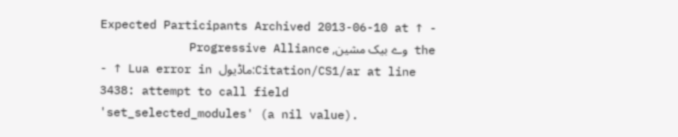- ↑ Expected Participants Archived 2013-06-10 at the وے بیک مشین, Progressive Alliance
- ↑ Lua error in ماڈیول:Citation/CS1/ar at line 3438: attempt to call field 'set_selected_modules' (a nil value).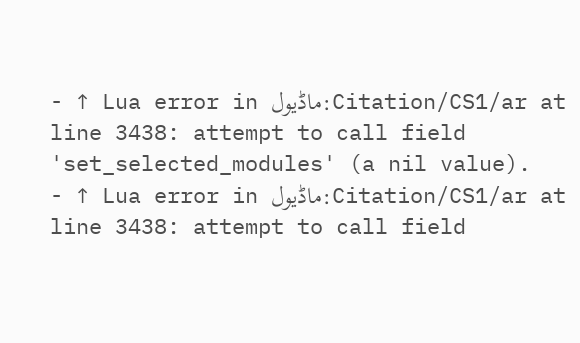- ↑ Lua error in ماڈیول:Citation/CS1/ar at line 3438: attempt to call field 'set_selected_modules' (a nil value).
- ↑ Lua error in ماڈیول:Citation/CS1/ar at line 3438: attempt to call field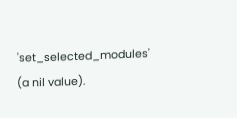'set_selected_modules' (a nil value).